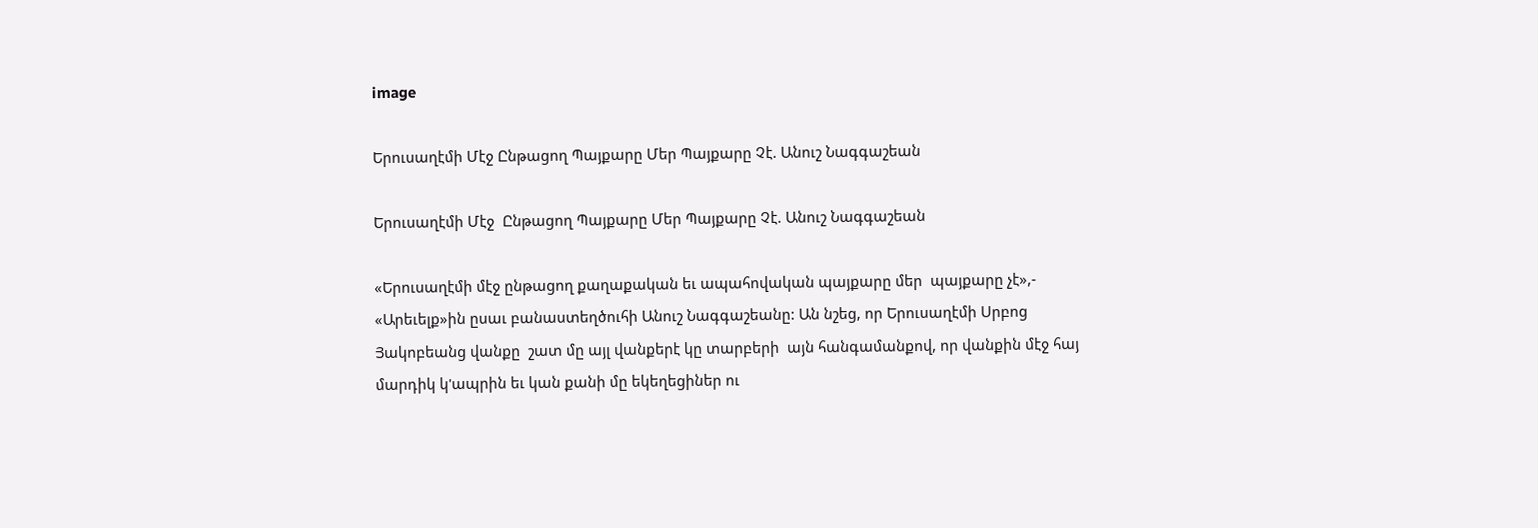image

Երուսաղէմի Մէջ Ընթացող Պայքարը Մեր Պայքարը Չէ. Անուշ Նագգաշեան

Երուսաղէմի Մէջ  Ընթացող Պայքարը Մեր Պայքարը Չէ. Անուշ Նագգաշեան

«Երուսաղէմի մէջ ընթացող քաղաքական եւ ապահովական պայքարը մեր  պայքարը չէ»,- «Արեւելք»ին ըսաւ բանաստեղծուհի Անուշ Նագգաշեանը: Ան նշեց, որ Երուսաղէմի Սրբոց Յակոբեանց վանքը  շատ մը այլ վանքերէ կը տարբերի  այն հանգամանքով, որ վանքին մէջ հայ մարդիկ կ'ապրին եւ կան քանի մը եկեղեցիներ ու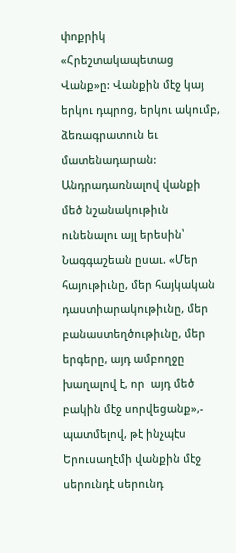փոքրիկ «Հրեշտակապետաց Վանք»ը: Վանքին մէջ կայ երկու դպրոց, երկու ակումբ, ձեռագրատուն եւ մատենադարան: Անդրադառնալով վանքի մեծ նշանակութիւն ունենալու այլ երեսին՝ Նագգաշեան ըսաւ. «Մեր հայութիւնը, մեր հայկական դաստիարակութիւնը, մեր բանաստեղծութիւնը, մեր երգերը, այդ ամբողջը խաղալով է, որ  այդ մեծ բակին մէջ սորվեցանք»,- պատմելով, թէ ինչպէս Երուսաղէմի վանքին մէջ սերունդէ սերունդ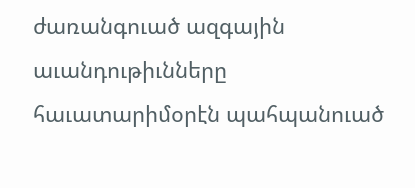ժառանգուած ազգային աւանդութիւնները հաւատարիմօրէն պահպանուած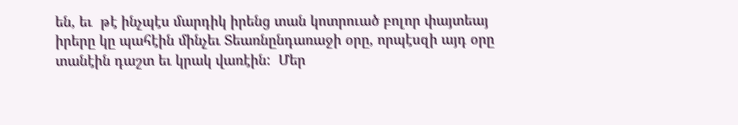են, եւ  թէ ինչպէս մարդիկ իրենց տան կոտրուած բոլոր փայտեայ իրերը կը պահէին մինչեւ Տեառնընդառաջի օրը, որպէսզի այդ օրը տանէին դաշտ եւ կրակ վառէին:  Մեր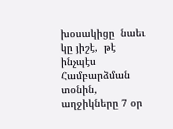խօսակիցը  նաեւ կը յիշէ,  թէ ինչպէս Համբարձման տօնին, աղջիկները 7 օր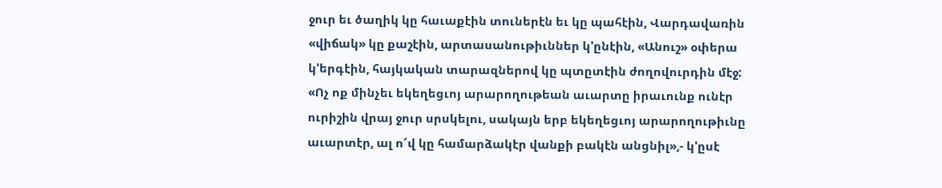ջուր եւ ծաղիկ կը հաւաքէին տուներէն եւ կը պահէին, Վարդավառին «վիճակ» կը քաշէին, արտասանութիւններ կ'ընէին, «Անուշ» օփերա կ'երգէին, հայկական տարազներով կը պտըտէին ժողովուրդին մէջ: «Ոչ ոք մինչեւ եկեղեցւոյ արարողութեան աւարտը իրաւունք ունէր ուրիշին վրայ ջուր սրսկելու, սակայն երբ եկեղեցւոյ արարողութիւնը աւարտէր, ալ ո՜վ կը համարձակէր վանքի բակէն անցնիլ»,- կ'ըսէ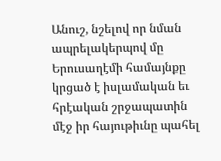Անուշ, նշելով որ նման ապրելակերպով մը Երուսաղէմի համայնքը կրցած է իսլամական եւ հրէական շրջապատին մէջ իր հայութիւնը պահել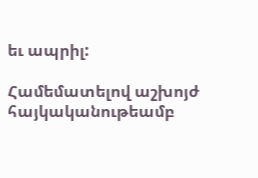եւ ապրիլ:

Համեմատելով աշխոյժ հայկականութեամբ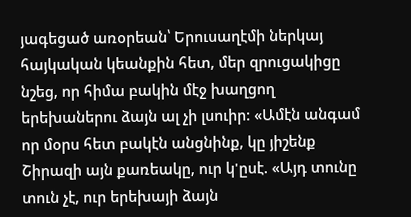յագեցած առօրեան՝ Երուսաղէմի ներկայ հայկական կեանքին հետ, մեր զրուցակիցը նշեց, որ հիմա բակին մէջ խաղցող երեխաներու ձայն ալ չի լսուիր: «Ամէն անգամ որ մօրս հետ բակէն անցնինք, կը յիշենք Շիրազի այն քառեակը, ուր կ'ըսէ. «Այդ տունը տուն չէ, ուր երեխայի ձայն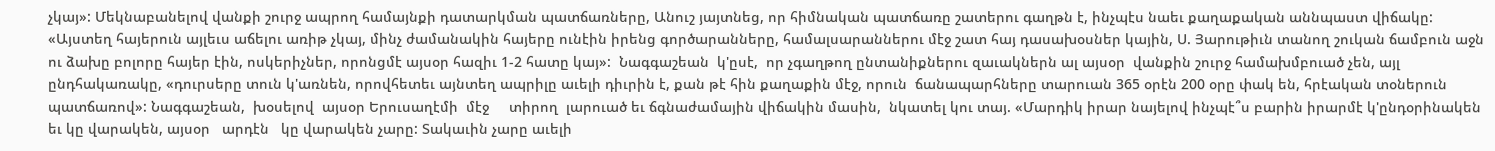չկայ»: Մեկնաբանելով վանքի շուրջ ապրող համայնքի դատարկման պատճառները, Անուշ յայտնեց, որ հիմնական պատճառը շատերու գաղթն է, ինչպէս նաեւ քաղաքական աննպաստ վիճակը: «Այստեղ հայերուն այլեւս աճելու առիթ չկայ, մինչ ժամանակին հայերը ունէին իրենց գործարանները, համալսարաններու մէջ շատ հայ դասախօսներ կային, Ս. Յարութիւն տանող շուկան ճամբուն աջն ու ձախը բոլորը հայեր էին, ոսկերիչներ, որոնցմէ այսօր հազիւ 1-2 հատը կայ»:  Նագգաշեան  կ'ըսէ,  որ չգաղթող ընտանիքներու զաւակներն ալ այսօր  վանքին շուրջ համախմբուած չեն, այլ ընդհակառակը, «դուրսերը տուն կ'առնեն, որովհետեւ այնտեղ ապրիլը աւելի դիւրին է, քան թէ հին քաղաքին մէջ, որուն  ճանապարհները տարուան 365 օրէն 200 օրը փակ են, հրէական տօներուն պատճառով»: Նագգաշեան,  խօսելով  այսօր Երուսաղէմի  մէջ     տիրող  լարուած եւ ճգնաժամային վիճակին մասին,  նկատել կու տայ. «Մարդիկ իրար նայելով ինչպէ՞ս բարին իրարմէ կ'ընդօրինակեն  եւ կը վարակեն, այսօր   արդէն   կը վարակեն չարը: Տակաւին չարը աւելի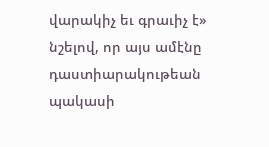վարակիչ եւ գրաւիչ է» նշելով, որ այս ամէնը  դաստիարակութեան  պակասի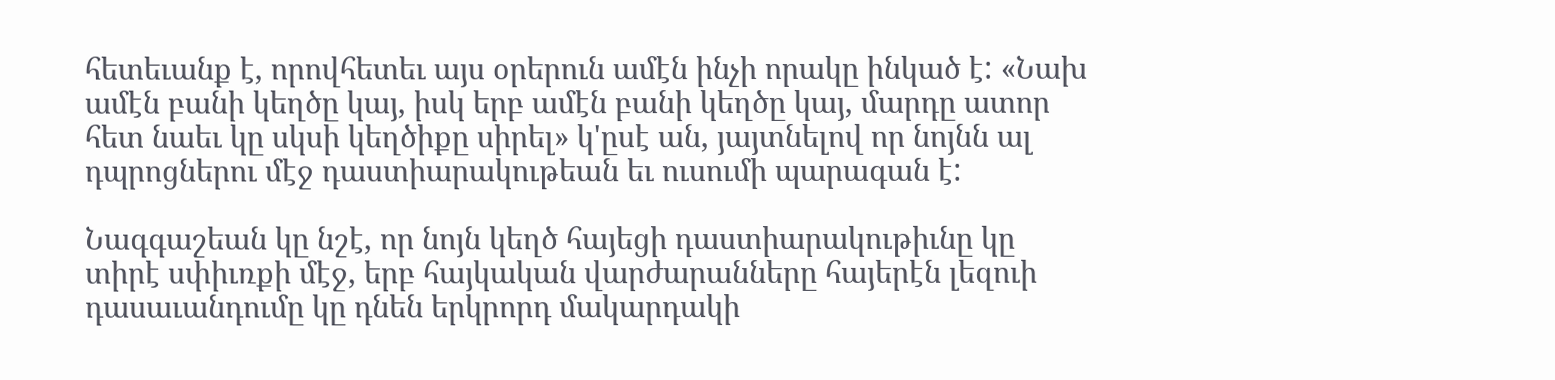հետեւանք է, որովհետեւ այս օրերուն ամէն ինչի որակը ինկած է: «Նախ ամէն բանի կեղծը կայ, իսկ երբ ամէն բանի կեղծը կայ, մարդը ատոր հետ նաեւ կը սկսի կեղծիքը սիրել» կ'ըսէ ան, յայտնելով որ նոյնն ալ դպրոցներու մէջ դաստիարակութեան եւ ուսումի պարագան է:

Նագգաշեան կը նշէ, որ նոյն կեղծ հայեցի դաստիարակութիւնը կը տիրէ սփիւռքի մէջ, երբ հայկական վարժարանները հայերէն լեզուի դասաւանդումը կը դնեն երկրորդ մակարդակի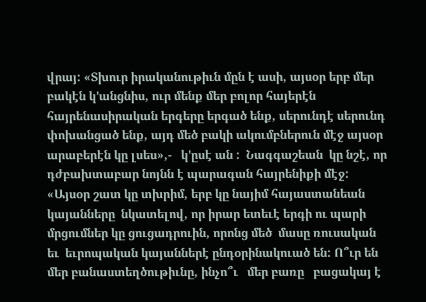վրայ: «Տխուր իրականութիւն մըն է ասի, այսօր երբ մեր բակէն կ'անցնիս, ուր մենք մեր բոլոր հայերէն հայրենասիրական երգերը երգած ենք, սերունդէ սերունդ փոխանցած ենք, այդ մեծ բակի ակումբներուն մէջ այսօր արաբերէն կը լսես»,-   կ'ըսէ ան :  Նագգաշեան  կը նշէ, որ դժբախտաբար նոյնն է պարագան հայրենիքի մէջ: «Այսօր շատ կը տխրիմ, երբ կը նայիմ հայաստանեան  կայանները  նկատելով, որ իրար ետեւէ երգի ու պարի մրցումներ կը ցուցադրուին, որոնց մեծ  մասը ռուսական եւ  եւրոպական կայաններէ ընդօրինակուած են: Ո՞ւր են մեր բանաստեղծութիւնը, ինչո՞ւ   մեր բառը   բացակայ է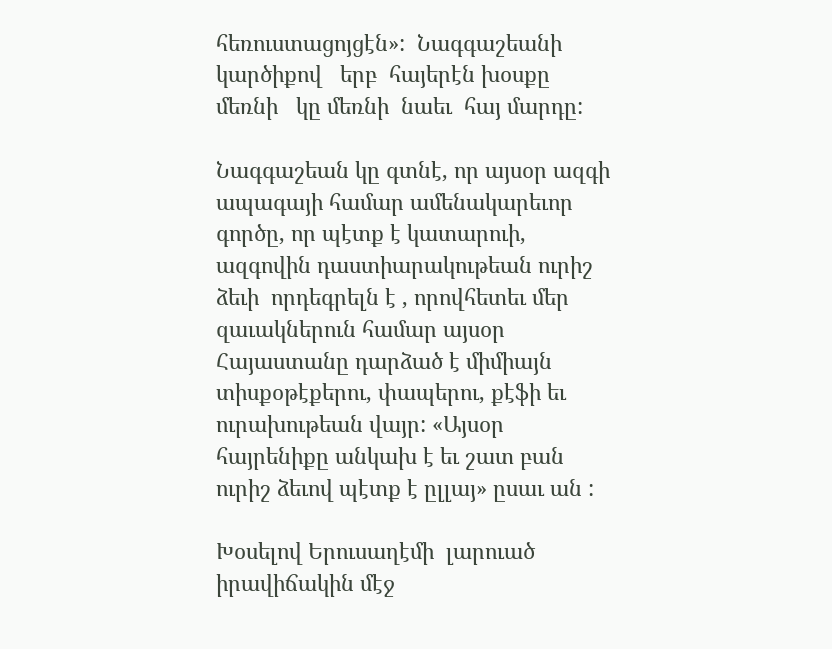հեռուստացոյցէն»:  Նագգաշեանի   կարծիքով   երբ  հայերէն խօսքը    մեռնի   կը մեռնի  նաեւ  հայ մարդը:

Նագգաշեան կը գտնէ, որ այսօր ազգի ապագայի համար ամենակարեւոր գործը, որ պէտք է կատարուի, ազգովին դաստիարակութեան ուրիշ ձեւի  որդեգրելն է , որովհետեւ մեր զաւակներուն համար այսօր Հայաստանը դարձած է միմիայն տիսքօթէքերու, փապերու, քէֆի եւ ուրախութեան վայր: «Այսօր հայրենիքը անկախ է եւ շատ բան ուրիշ ձեւով պէտք է ըլլայ» ըսաւ ան :

Խօսելով Երուսաղէմի  լարուած իրավիճակին մէջ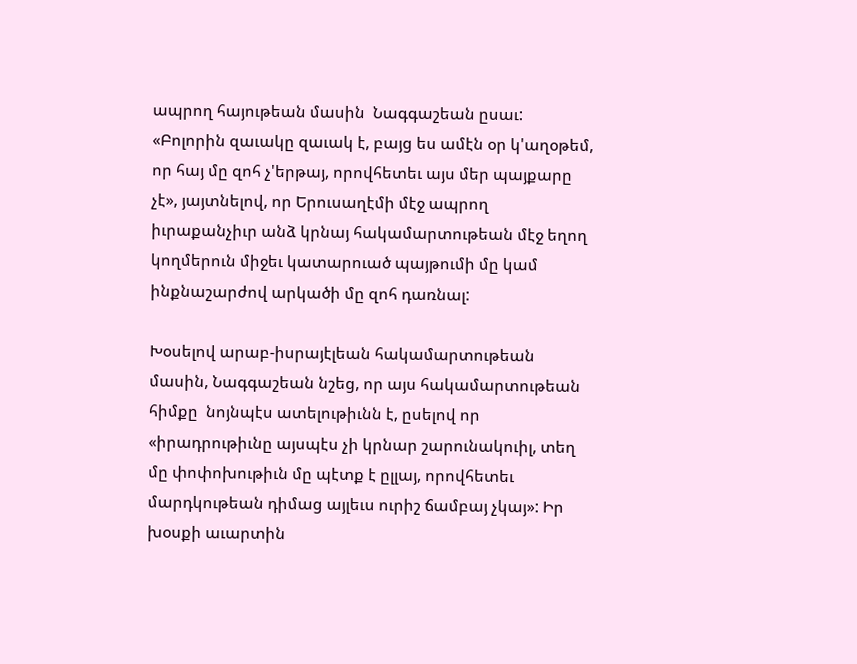ապրող հայութեան մասին  Նագգաշեան ըսաւ: «Բոլորին զաւակը զաւակ է, բայց ես ամէն օր կ'աղօթեմ, որ հայ մը զոհ չ'երթայ, որովհետեւ այս մեր պայքարը չէ», յայտնելով, որ Երուսաղէմի մէջ ապրող իւրաքանչիւր անձ կրնայ հակամարտութեան մէջ եղող կողմերուն միջեւ կատարուած պայթումի մը կամ ինքնաշարժով արկածի մը զոհ դառնալ:

Խօսելով արաբ-իսրայէլեան հակամարտութեան  մասին, Նագգաշեան նշեց, որ այս հակամարտութեան   հիմքը  նոյնպէս ատելութիւնն է, ըսելով որ «իրադրութիւնը այսպէս չի կրնար շարունակուիլ, տեղ մը փոփոխութիւն մը պէտք է ըլլայ, որովհետեւ մարդկութեան դիմաց այլեւս ուրիշ ճամբայ չկայ»: Իր խօսքի աւարտին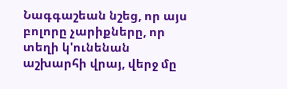Նագգաշեան նշեց, որ այս բոլորը չարիքները, որ տեղի կ'ունենան աշխարհի վրայ, վերջ մը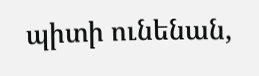պիտի ունենան,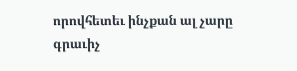որովհետեւ ինչքան ալ չարը գրաւիչ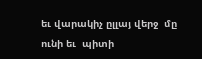եւ վարակիչ ըլլայ վերջ  մը ունի եւ  պիտի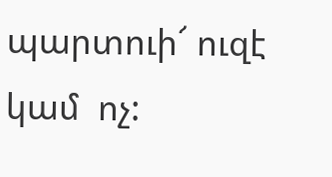պարտուի՜ ուզէ կամ  ոչ: